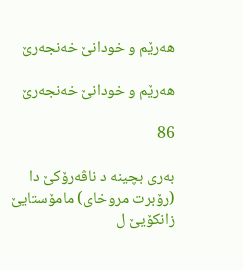هه‌رێم و خودانێ خه‌نجه‌رێ

هه‌رێم و خودانێ خه‌نجه‌رێ

86

به‌رى بچینه‌ د ناڤه‌رۆكێ دا (رۆبرت مروخاى) مامۆستایێ زانكۆیێ ل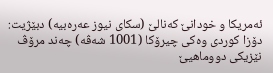ئه‌مریكا و خودانێ كه‌نالێ (سكاى نیوز عه‌ره‌بیه‌) دبێژیت: دۆزا كوردى وه‌كى چیرۆكا (1001 شه‌ڤه‌) چه‌ند مرۆڤ نێزیكى دووماهیێ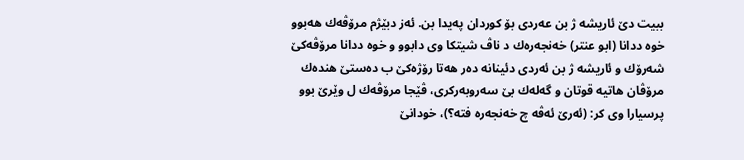ببیت دێ ئاریشه‌ ژ بن عه‌ردى بۆ كوردان په‌یدا بن. ئه‌ز دبێژم مرۆڤه‌ك هه‌بوو خوه‌ ددانا (ابو عنتر) خه‌نجه‌ره‌ك د ناڤ شیتكا وى دابوو و خوه‌ ددانا مرۆڤه‌كێ شه‌رۆك و ئاریشه‌ ژ بن ئه‌ردى دئینانه‌ ده‌ر هه‌تا رۆژه‌كێ ب ده‌ستێ هنده‌ك مرۆڤان هاتیه‌ قوتان و گه‌له‌ك بێ سه‌روبه‌ركری، ڤێجا مرۆڤه‌ك ل وێرێ بوو پرسیارا وى كر: (ئه‌رێ ئه‌ڤه‌ چ خه‌نجه‌ره‌ فته‌؟)، خودانێ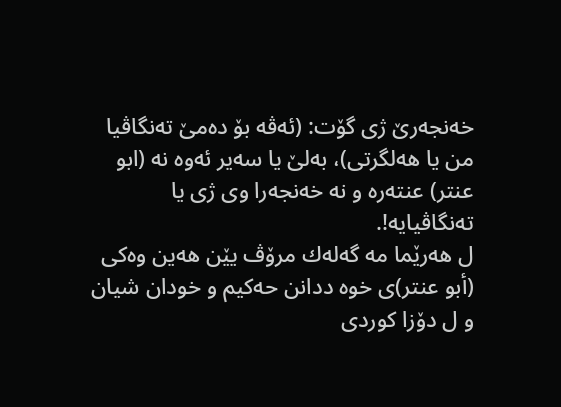خه‌نجه‌رێ ژى گۆت: (ئه‌ڤه‌ بۆ ده‌مێ ته‌نگاڤیا من یا هه‌لگرتى)، به‌لێ یا سه‌یر ئه‌وه‌ نه‌ (ابو عنتر) عنته‌ره‌ و نه‌ خه‌نجه‌را وى ژى یا ته‌نگاڤیایه‌!.
ل هه‌رێما مه‌ گه‌له‌ك مرۆڤ یێن هه‌ین وه‌كى (أبو عنتر)ى خوه‌ ددانن حه‌كیم و خودان شیان و ل دۆزا كوردى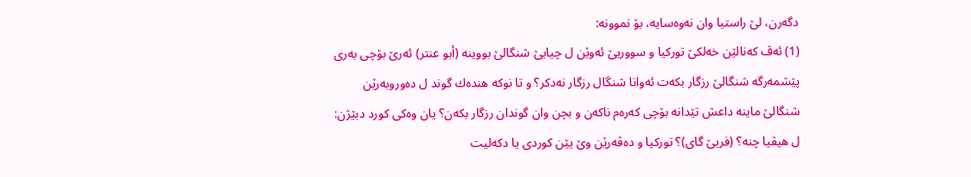دگه‌رن، لێ راستیا وان نه‌وه‌سایه‌، بۆ نموونه‌:
(1) ئه‌ڤ كه‌نالێن خه‌لكێ توركیا و سووریێ ئه‌وێن ل چیایێ شنگالێ بووینه‌ (أبو عنتر) ئه‌رێ بۆچى به‌رى پێشمه‌رگه‌ شنگالێ رزگار بكه‌ت ئه‌وانا شنگال رزگار نه‌دكر؟ و تا نوكه‌ هنده‌ك گوند ل ده‌وروبه‌رێن شنگالێ ماینه‌ داعش تێدانه‌ بۆچى كه‌ره‌م ناكه‌ن و بچن وان گوندان رزگار بكه‌ن؟ یان وه‌كى كورد دبێژن: ل هیڤیا چنه‌؟ (فریێ گاى)؟ توركیا و ده‌ڤه‌رێن وێ یێن كوردى یا دكه‌لیت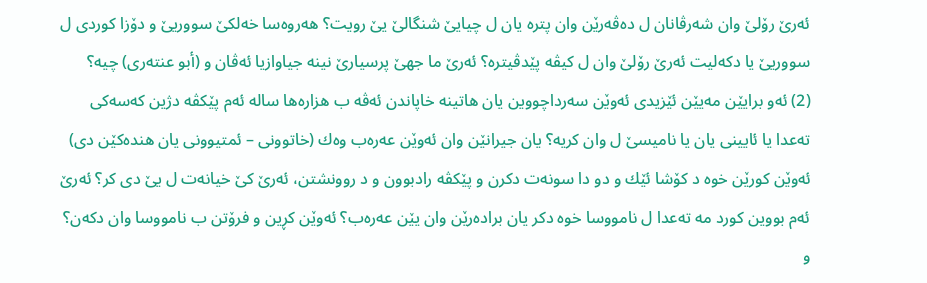ئه‌رێ رۆلێ وان شه‌رڤانان ل ده‌ڤه‌رێن وان پتره‌ یان ل چیایێ شنگالێ یێ رویت؟ هه‌روه‌سا خه‌لكێ سووریێ و دۆزا كوردى ل سووریێ یا دكه‌لیت ئه‌رێ رۆلێ وان ل كیڤه‌ پێدڤیتره‌؟ ئه‌رێ ما جهێ پرسیارێ نینه‌ جیاوازیا ئه‌ڤان و (أبو عنته‌رى) چیه‌؟
(2) ئه‌و برایێن مه‌یێن ئێزیدى ئه‌وێن سه‌رداچووین یان هاتینه‌ خاپاندن ئه‌ڤه‌ ب هزاره‌ها ساله‌ ئه‌م پێكڤه‌ دژین كه‌سه‌كى ته‌عدا یا ئایینى یان یا نامیسێ ل وان كریه‌؟ یان جیرانێن وان ئه‌وێن عه‌ره‌ب وه‌ك (خاتوونى – ئمتیوونى یان هنده‌كێن دی) ئه‌وێن كورێن خوه‌ د كۆشا ئێك و دو دا سونه‌ت دكرن و پێكڤه‌ رادبوون و د روونشتن، ئه‌رێ كێ خیانه‌ت ل یێ دى كر؟ ئه‌رێ ئه‌م بووین كورد مه‌ ته‌عدا ل نامووسا خوه‌ دكر یان براده‌رێن وان یێن عه‌ره‌ب؟ ئه‌وێن كڕین و فرۆتن ب نامووسا وان دكه‌ن؟ و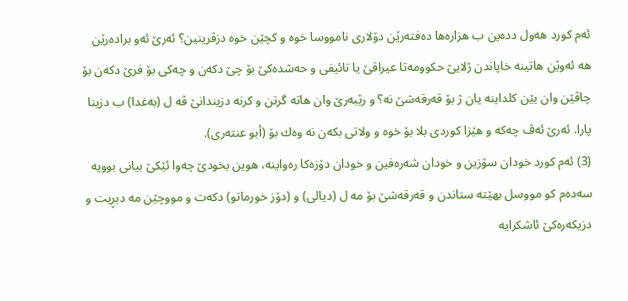ئه‌م كورد هه‌ول دده‌ین ب هزاره‌ها ده‌فته‌رێن دۆلارى نامووسا خوه‌ و كچێن خوه‌ دزڤرینین؟ ئه‌رێ ئه‌و براده‌رێن هه‌ ئه‌وێن هاتینه‌ خاپاندن ژلایێ حكوومه‌تا عیراقێ یا تائیفى و حه‌شده‌كێ بۆ چێ دكه‌ن و چه‌كى بۆ فرێ دكه‌ن بۆ چاڤێن وان یێن كلداینه‌ یان ژ بۆ قه‌رقه‌شێ نه‌؟ و رێبه‌رێ وان هاته‌ گرتن و كرنه‌ دزیندانێ ڤه‌ ل (به‌غدا) ب دزینا پارا. ئه‌رێ ئه‌ڤ چه‌كه‌ و هێزا كوردى بلا بۆ خوه‌ و ولاتى بكه‌ن نه‌ وه‌ك بۆ (أبو عنته‌رى).
(3) ئه‌م كورد خودان سۆزین و خودان شه‌ره‌فین و خودان دۆزه‌كا ره‌واینه‌، هوین بخودێ چه‌وا ئێكێ بیانى بوویه‌ سه‌ده‌م كو مووسل بهێته‌ ستاندن و قه‌رقه‌شێ بۆ مه‌ ل (دیالى) و (دۆز خورماتو) دكه‌ت و مووچێن مه‌ دبڕیت و دزیكه‌ره‌كێ ئاشكرایه‌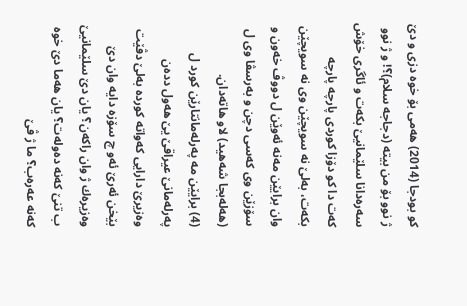كو بودجا (2014) هه‌مى بۆ خوه‌ دزى و دێ ژ نوو بۆ من بیته‌ (دجاجه‌ سلام)؟! و ژ نوو سه‌ره‌دانا سلێمانیێ بكه‌ت و ئاگرى خۆش كه‌ت دا كو دۆزا كوردى پارچه‌ پارچه‌ بكه‌ت، به‌لێ نه‌ سویچێن وى نه‌ سویچێن وان برایێن مه‌نه‌ ئه‌وێن ل دووڤ خه‌ون و سۆزێن وى كه‌سى دچن و به‌رسڤا وى ل (هه‌له‌بجا شه‌هید) لاو هاته‌دان.
(4) برایێن مه‌ په‌رله‌مانتارێن كورد ل په‌رله‌مانێ عیراقێ یێ هه‌ول دده‌ن وه‌زیرێ دارایى كه‌واته‌ كورده‌ به‌لێ دڤێت بێخن ئه‌رێ ئه‌و چ سۆزه‌ دایه‌ وان دێ وه‌زیره‌ك ژ وان راكه‌ن؟ یان دێ سلێمانیێ ب تنێ كه‌نه‌ ده‌وله‌ت؟ یان هه‌ما دێ خوه‌ كه‌نه‌ عه‌ره‌ب؟ ما ژ ڤێ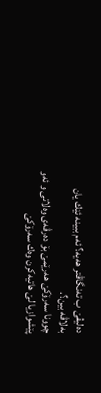ده‌لیڤێ ب ته‌نگاڤتر هه‌یه‌؟ ئه‌م ببینه‌ ئێك یان به‌لاڤه‌ بین؟.
چوونا سه‌رۆكێ هه‌رێمێ بۆ ده‌رڤه‌ى وه‌لاتى و ئه‌و پێشوازیا لێ هاتیه‌كرن وه‌ك سه‌رۆكێ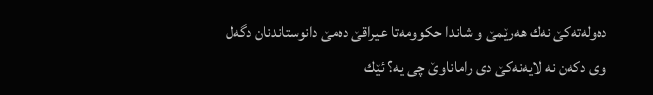ده‌وله‌ته‌كێ نه‌ك هه‌رێمێ و شاندا حكوومه‌تا عیراقێ ده‌مێ دانوستاندنان دگه‌ل وى دكه‌ن نه‌ لایه‌نه‌كێ دى راماناوێ چی یه‌؟ ئێك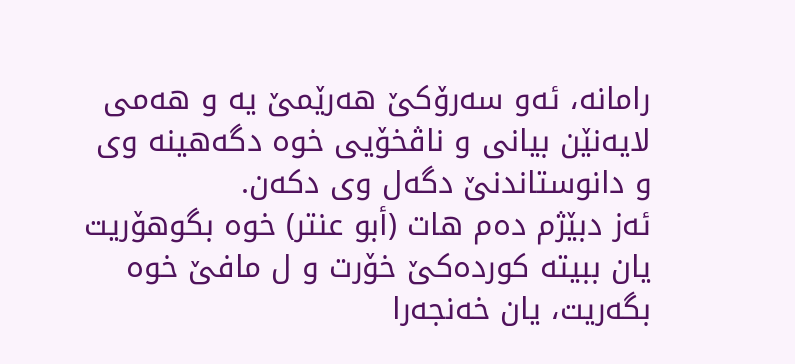رامانه‌، ئه‌و سه‌رۆكێ هه‌رێمێ یه‌ و هه‌مى لایه‌نێن بیانى و ناڤخۆیى خوه‌ دگه‌هینه‌ وى و دانوستاندنێ دگه‌ل وى دكه‌ن.
ئه‌ز دبێژم ده‌م هات (أبو عنتر) خوه‌ بگوهۆریت یان ببیته‌ كورده‌كێ خۆرت و ل مافێ خوه‌ بگه‌ریت، یان خه‌نجه‌را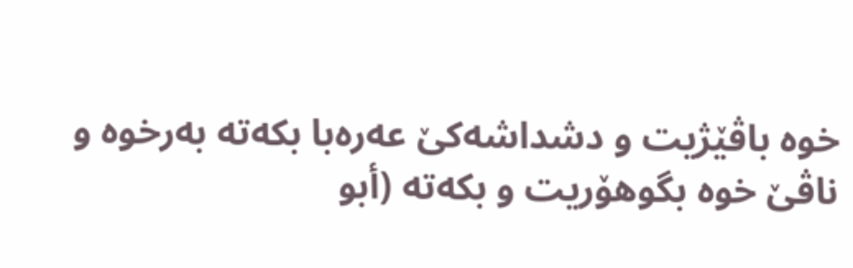خوه‌ باڤێژیت و دشداشه‌كێ عه‌ره‌با بكه‌ته‌ به‌رخوه‌ و ناڤێ خوه‌ بگوهۆریت و بكه‌ته‌ (أبو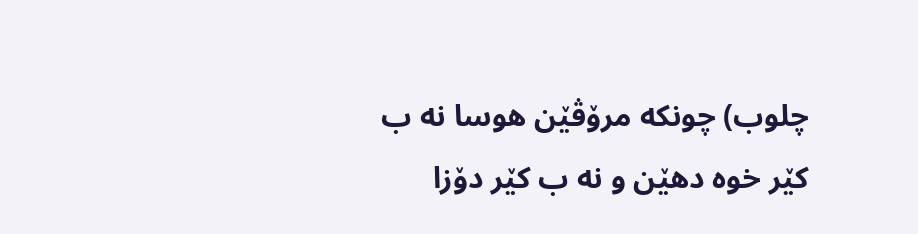چلوب) چونكه‌ مرۆڤێن هوسا نه‌ ب كێر خوه‌ دهێن و نه‌ ب كێر دۆزا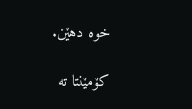خوه‌ دهێن.

کۆمێنتا تە